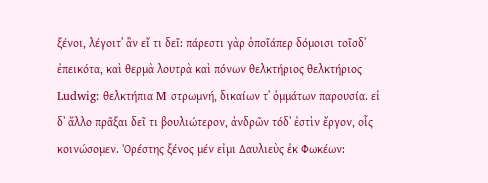ξένοι, λέγοιτ᾽ ἂν εἴ τι δεῖ: πάρεστι γὰρ ὁποῖάπερ δόμοισι τοῖσδ᾽ ἐπεικότα, καὶ θερμὰ λουτρὰ καὶ πόνων θελκτήριος θελκτήριος Ludwig: θελκτήπια M στρωμνή, δικαίων τ᾽ ὀμμάτων παρουσία. εἰ δ᾽ ἄλλο πρᾶξαι δεῖ τι βουλιώτερον, ἀνδρῶν τόδ᾽ ἐστὶν ἔργον, οἷς κοινώσομεν. Ὀρέστης ξένος μέν εἰμι Δαυλιεὺς ἐκ Φωκέων: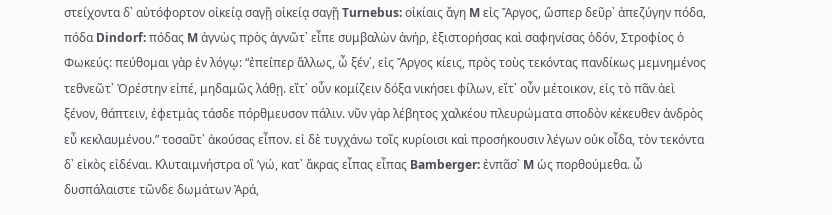στείχοντα δ᾽ αὐτόφορτον οἰκείᾳ σαγῇ οἰκείᾳ σαγῇ Turnebus: οἰκίαις ἄγη M εἰς Ἄργος, ὥσπερ δεῦρ᾽ ἀπεζύγην πόδα, πόδα Dindorf: πόδας M ἀγνὼς πρὸς ἀγνῶτ᾽ εἶπε συμβαλὼν ἀνήρ, ἐξιστορήσας καὶ σαφηνίσας ὁδόν, Στροφίος ὁ Φωκεύς: πεύθομαι γὰρ ἐν λόγῳ: “ἐπείπερ ἄλλως, ὦ ξέν᾽, εἰς Ἄργος κίεις, πρὸς τοὺς τεκόντας πανδίκως μεμνημένος τεθνεῶτ᾽ Ὀρέστην εἰπέ, μηδαμῶς λάθῃ. εἴτ᾽ οὖν κομίζειν δόξα νικήσει φίλων, εἴτ᾽ οὖν μέτοικον, εἰς τὸ πᾶν ἀεὶ ξένον, θάπτειν, ἐφετμὰς τάσδε πόρθμευσον πάλιν. νῦν γὰρ λέβητος χαλκέου πλευρώματα σποδὸν κέκευθεν ἀνδρὸς εὖ κεκλαυμένου.” τοσαῦτ᾽ ἀκούσας εἶπον. εἰ δὲ τυγχάνω τοῖς κυρίοισι καὶ προσήκουσιν λέγων οὐκ οἶδα, τὸν τεκόντα δ᾽ εἰκὸς εἰδέναι. Κλυταιμνήστρα οἲ ʼγώ, κατ᾽ ἄκρας εἶπας εἶπας Bamberger: ἐνπᾶσ᾽ M ὡς πορθούμεθα. ὦ δυσπάλαιστε τῶνδε δωμάτων Ἀρά,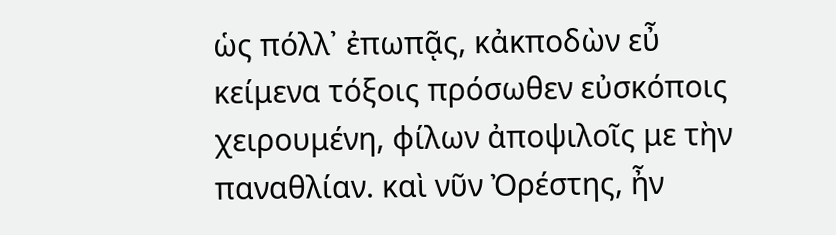ὡς πόλλ᾽ ἐπωπᾷς, κἀκποδὼν εὖ κείμενα τόξοις πρόσωθεν εὐσκόποις χειρουμένη, φίλων ἀποψιλοῖς με τὴν παναθλίαν. καὶ νῦν Ὀρέστης, ἦν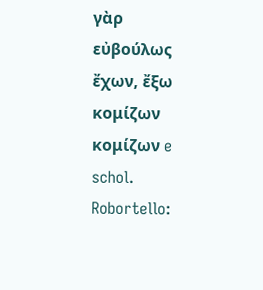γὰρ εὐβούλως ἔχων, ἔξω κομίζων κομίζων e schol. Robortello: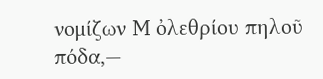νομίζων M ὀλεθρίου πηλοῦ πόδα,—